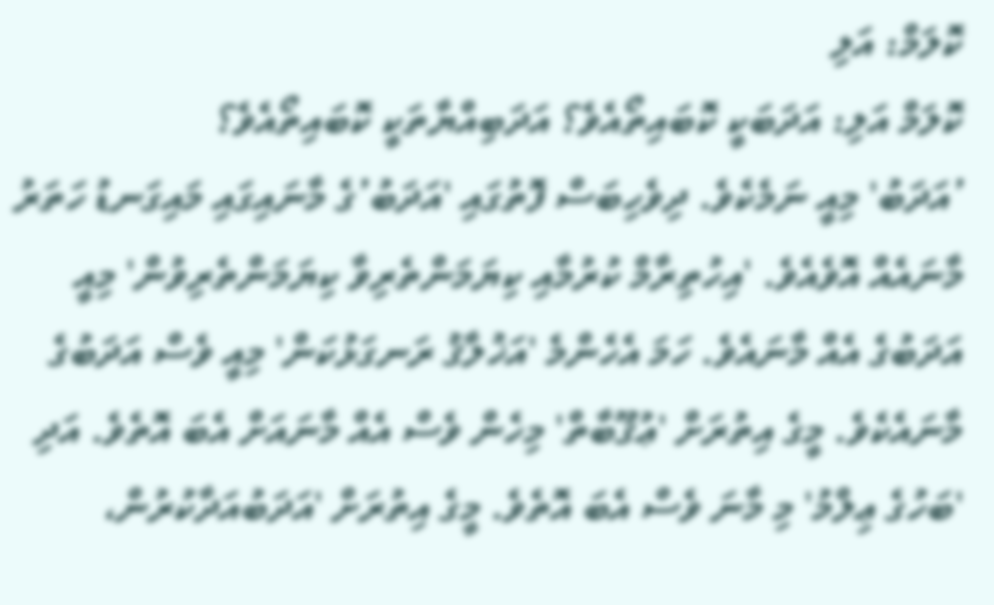ކޮލަމް: އަލި
ކޮލަމް އަލި: އަދަބަކީ ކޮބައިތޯއެވެ؟ އަދަބިއްޔާތަކީ ކޮބައިތޯއެވެ؟
’އަދަބު' މިއީ ނަމެކެވެ. ދިވެހިބަސް ފޮތުގައި 'އަދަބު’ގެ މާނައިގައި މައިގަނޑު ހަތަރު މާނައެއް އޮވެއެވެ. 'އިހުތިރާމް ކުރުމާއި ކިޔަމަންތެރިވާ ކިޔަމަންތެރިވުން' މިއީ އަދަބުގެ އެއް މާނައެވެ. ހަމަ އެހެންމެ 'އަޚުލާޤު ރަނގަޅުކަން' މިއީ ވެސް އަދަބުގެ މާނައެކެވެ. މީގެ އިތުރަށް 'ޢުޤޫބާތް' މިހެން ވެސް އެއް މާނައަށް އެބަ އޮތެވެ. އަދި 'ބަހުގެ ޢިލްމު' މި މާނަ ވެސް އެބަ އޮތެވެ. މީގެ އިތުރަށް 'އަދަބުއަދާކުރުން،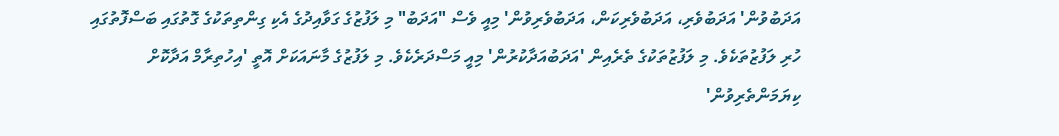އަދަބުވުން' އަދަބުވެރި، އަދަބުވެރިކަން، އަދަބުވެރިވުން' މިއީ ވެސް "އަދަބު" މި ލަފުޒުގެ ގަވާއިދުގެ އެކި ގިންތިތަކުގެ ގޮތުގައި ބަސްފޮތުގައި ހުރި ލަފުޒުތަކެވެ. މި ލަފުޒުތަކުގެ ތެރެއިން 'އަދަބުއަދާކުރުން' މިއީ މަސްދަރެކެވެ. މި ލަފުޒުގެ މާނައަކަށް އޮތީ 'އިހުތިރާމް އަދާކޮށް ކިޔަމަންތެރިވުން'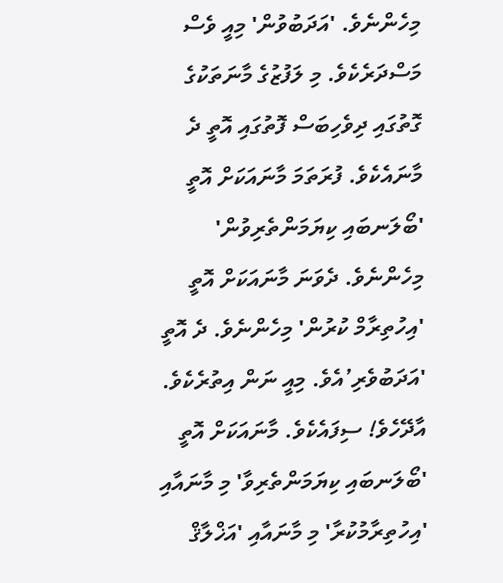މިހެންނެވެ. 'އަދަބުވުން' މިއީ ވެސް މަސްދަރެކެވެ. މި ލަފުޒުގެ މާނަތަކުގެ ގޮތުގައި ދިވެހިބަސް ފޮތުގައި އޮތީ ދެ މާނައެކެވެ. ފުރަތަމަ މާނައަކަށް އޮތީ 'ބޯލަނބައި ކިޔަމަންތެރިވުން' މިހެންނެވެ. ދެވަނަ މާނައަކަށް އޮތީ 'އިހުތިރާމް ކުރުން' މިހެންނެވެ. ދެ އޮތީ 'އަދަބުވެރި’އެވެ. މިއީ ނަން އިތުރެކެވެ. އާދޭހެވެ! ސިފައެކެވެ. މާނައަކަށް އޮތީ 'ބޯލަނބައި ކިޔަމަންތެރިވާ' މި މާނައާއި 'އިހުތިރާމުކުރާ' މި މާނައާއި 'އަޚްލާޤް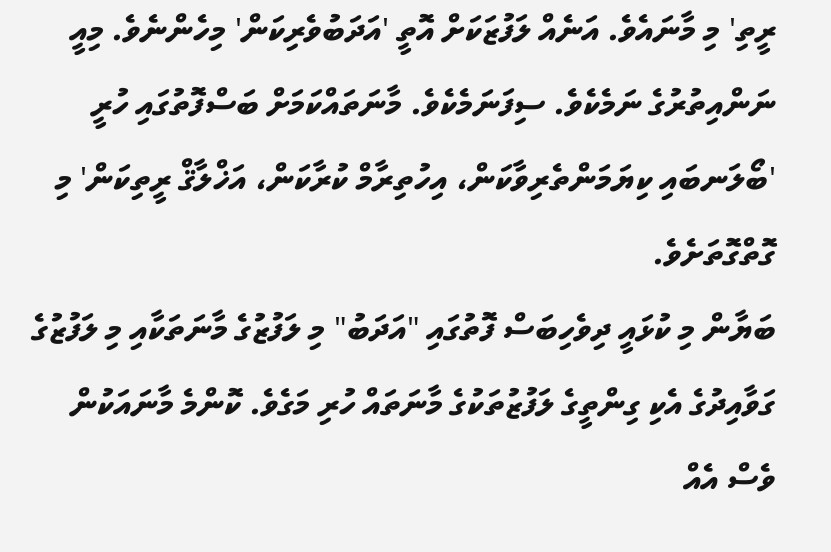ރީތި' މި މާނައެވެ. އަނެއް ލަފުޒަކަށް އޮތީ 'އަދަބުވެރިކަން' މިހެންނެވެ. މިއީ ނަންއިތުރުގެ ނަމެކެވެ. ސިފަނަމެކެވެ. މާނަތައްކަމަށް ބަސްފޮތުގައި ހުރީ 'ބޯލަނބައި ކިޔަމަންތެރިވާކަން، އިހުތިރާމް ކުރާކަން، އަޚްލާޤް ރީތިކަން' މި ގޮތްގޮތަށެވެ.
ބަޔާން މި ކުޅައީ ދިވެހިބަސް ފޮތުގައި "އަދަބު" މި ލަފުޒުގެ މާނަތަކާއި މި ލަފުޒުގެ ގަވާއިދުގެ އެކި ގިންތީގެ ލަފުޒުތަކުގެ މާނަތައް ހުރި މަގެވެ. ކޮންމެ މާނައަކުން ވެސް އެއް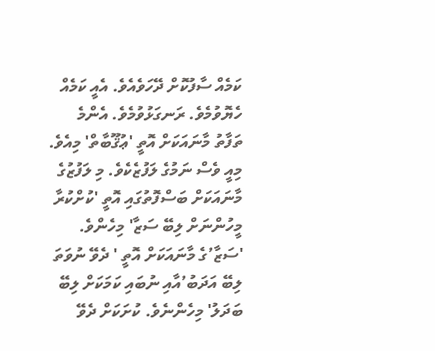ކަމެއް ސާފުކޮށް ދޭހަވެއެވެ. އެއީ ކަމެއް ހެޔޮވުމެވެ. ރަނގަޅުވުމެވެ. އެންމެ ތަފާތު މާނައަކަށް އޮތީ 'ޢުޤޫބާތް' މިއެވެ. މިއީ ވެސް ނަމުގެ ލަފުޒެކެވެ. މި ލަފުޒުގެ މާނައަކަށް ބަސްފޮތުގައި އޮތީ 'ކުށްކުރާ މީހުންނަށް ލިބޭ ސަޒާ' މިހެންވެ. 'ސަޒާ’ގެ މާނައަކަށް އޮތީ ' ދެވޭ ނުވަތަ ލިބޭ އަދަބު’އާއި ނުބައި ކަމަކަށް ލިބޭ ބަދަލު' މިހެންނެވެ. ކުށަކަށް ދެވޭ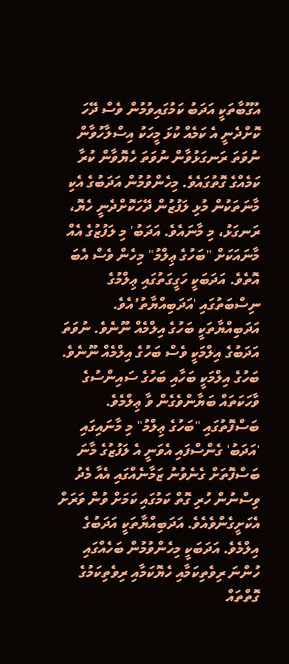އުގޫބާތަކީ އަދަބު ކަމުގައިވުމުން ވެސް ދޭހަ ކޮށްދެނީ އެ ކަމެއް ކުޅަ މީހަކު އިސްލާހުވާން ނުވަތަ ރަނގަޅުވާން ނުވަތަ ހެޔޮވާން ކުރާ ކަމެއްގެ ގޮތުގައެވެ. މިހެންވުމުން އަދަބުގެ އެކި މާނަތަކުން މުޅި ލަފުޒުން ދޭހަކޮށްދެނީ ހެޔޮ، ރަނގަޅު، މި މާނައެވެ. އަދަބު' މި ލަފުޒުގެ އެއް މާނައަކަށް "ބަހުގެ ޢިލްމު" މިހެން ވެސް އެބަ އޮތެވެ. އަދަބަކީ ހަގީގަތުގައި ޢިލްމުގެ ނިސްބަތުގައި 'އަދަބިއްޔާތު’އެވެ. އަދަބިއްޔާތަކީ ބަހުގެ އިލްމެއް ނޫނެވެ. ނުވަތަ އަދަބުގެ އިލްމަކީ ވެސް ބަހުގެ އިލްމެއް ނޫނެވެ. ބަހުގެ އިލްމަކީ ބަހާއި ބަހުގެ ސައިންސުގެ ވާހަކަތައް ބަޔާންވެގެން ވާ ޢިލްމެވެ. ބަސްފޮތުގައި "ބަހުގެ ޢިލްމު" މި މާނައިގައި 'އަދަބު' ގެންސްފައި އެވަނީ އެ ލަފުޒުގެ މާނަ ބަސްފޮތަށް ގެނެވުނު ޒަމާނެއްގައި އެއާ މެދު ވިސްނުން ހުރި ގޮތް ކަމުގައި ކަމަށް ވުން ވަރަށް އެކަށީގެންވެއެވެ. އަދަބިއްޔާތަކީ އަދަބުގެ އިލްމެވެ. އަދަބަކީ މިހެންވުމުން ބަހެއްގައި ހުންނަ ރިވެތިކަމާއި ހެޔޮކަމާއި ރިވެތިކަމުގެ ގޮތްތައް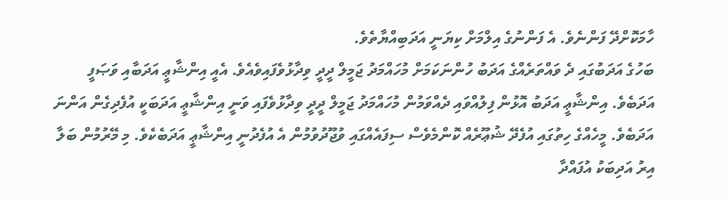ހާމަކޮށްދޭ ފަންނެވެ. އެ ފަންނުގެ އިލްމަށް ކިޔަނީ އަދަބިއްޔާތެވެ.
ބަހުގެ އަދަބުގައި ދެ ވައްތަރެއްގެ އަދަބު ހުންނަކަމަށް މުހައްމަދު ޖަމީލް ދީދީ ވިދާޅުވެފައިވެއެވެ. އެއީ އިންޝާޢީ އަދަބާއި ވަޞަފީ އަދަބެވެ. އިންޝާޢީ އަދަބު އޮޅުން ފިލުއްވައި ދެއްވަމުން މުހައްމަދު ޖަމީލް ދީދީ ވިދާޅުވެފައި ވަނީ އިންޝާޢީ އަދަބަކީ އުފެދިގެން އަންނަ އަދަބެވެ. މީހެއްގެ ހިތުގައި އުފެދޭ ޝުޢޫރެއް ކޮންމެވެސް ސިފައެއްގައި ވުޖޫދުވުމުން އެ އުފެދުނީ އިންޝާޢީ އަދަބެކެވެ. މި މޭރުމުން ބަލާ އިރު އަދިބަކު އުފައްދާ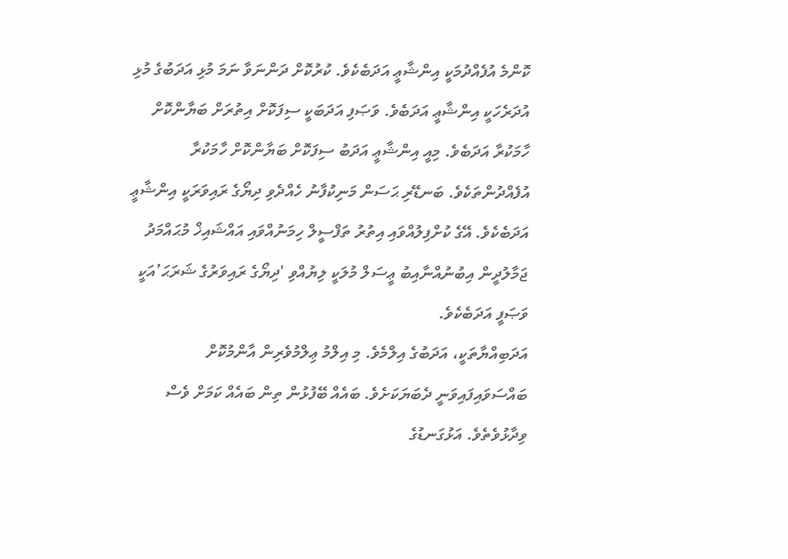ކޮންމެ އުފެއްދުމަކީ އިންޝާޢީ އަދަބެކެވެ. ކުރުކޮށް ދަންނަވާ ނަމަ މުޅި އަދަބުގެ މުޅި އުދަރެހަކީ އިންޝާޢީ އަދަބެވެ. ވަޞަފި އަދަބަކީ ސިފަކޮށް އިތުރަށް ބަޔާންކޮށް ހާމަކުރާ އަދަބެވެ. މިއީ އިންޝާޢީ އަދަބު ސިފަކޮށް ބަޔާންކޮށް ހާމަކުރާ އުފެއްދުންތަކެވެ. ބަނޑޭރި ޙަސަން މަނިކުފާނު ހެއްދެވި ދިޔޯގެ ރައިވަރަކީ އިންޝާޢީ އަދަބެކެވެ. އޭގެ ކުށްފިލުއްވައި އިތުރު ތަފްސީލް ހިމަނުއްވައި އައްޝައިޚް މުޙައްމަދު ޖަމާލުދީން އިބުނުއްނާއިބު ޢީސަލް މުލަކީ ލިޔުއްވި 'ދިޔޯގެ ރައިވަރުގެ ޝަރަޙަ’އަކީ ވަޞަފީ އަދަބެކެވެ.
އަދަބިއްޔާތަކީ، އަދަބުގެ އިލްމެވެ. މި އިލްމު ޢިލްމުވެރިން އާންމުކޮށް ބައްސަވައިފައިވަނީ ދެބަޔަކަށެވެ. ބައެއް ބޭފުޅުން ތިން ބައެއް ކަމަށް ވެސް ވިދާޅުވެތެވެ. އަޅުގަނޑުގެ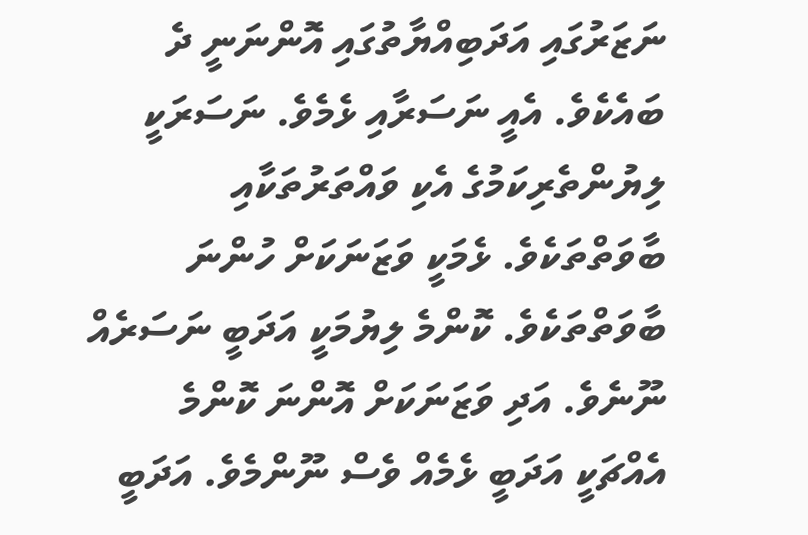ނަޒަރުގައި އަދަބިއްޔާތުގައި އޮންނަނީ ދެ ބައެކެވެ. އެއީ ނަސަރާއި ޅެމެވެ. ނަސަރަކީ ލިޔުންތެރިކަމުގެ އެކި ވައްތަރުތަކާއި ބާވަތްތަކެވެ. ޅެމަކީ ވަޒަނަކަށް ހުންނަ ބާވަތްތަކެވެ. ކޮންމެ ލިޔުމަކީ އަދަބީ ނަސަރެއް ނޫނެވެ. އަދި ވަޒަނަކަށް އޮންނަ ކޮންމެ އެއްޗަކީ އަދަބީ ޅެމެއް ވެސް ނޫންމެވެ. އަދަބީ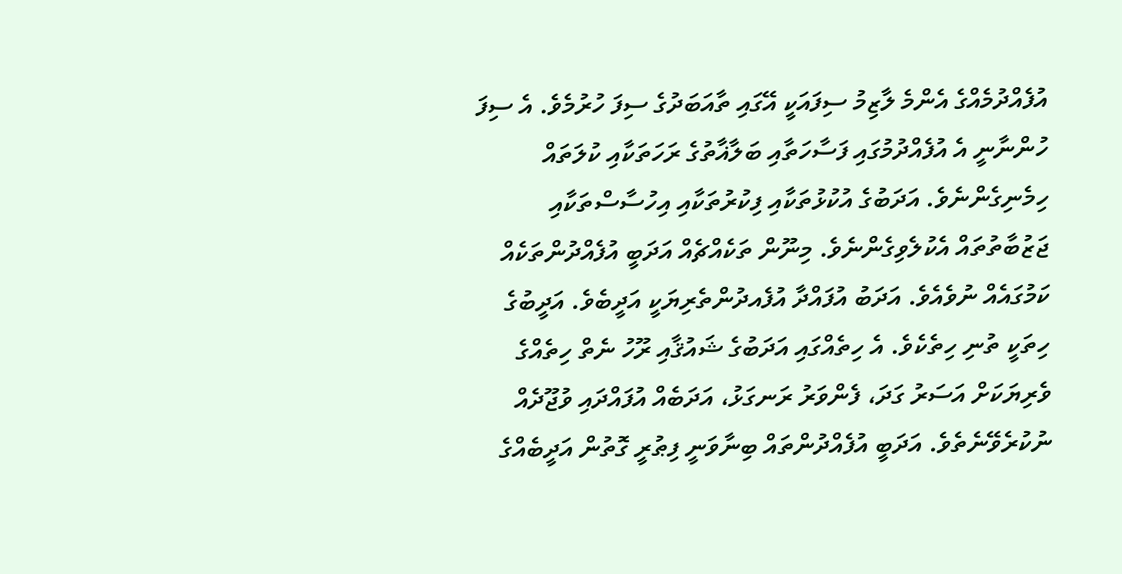އުފެއްދުމެއްގެ އެންމެ ލާޒިމު ސިފައަކީ އޭގައި ތާއަބަދުގެ ސިފަ ހުރުމެވެ. އެ ސިފަ ހުންނާނީ އެ އުފެއްދުމުގައި ފަސާހަތާއި ބަލާޣާތުގެ ރަހަތަކާއި ކުލަތައް ހިމެނިގެންނެވެ. އަދަބުގެ އުކުޅުތަކާއި ފިކުރުތަކާއި އިހުސާސްތަކާއި ޖަޒުބާތުތައް އެކުލެވިގެންނެވެ. މިނޫން ތަކެއްޗެއް އަދަބީ އުފެއްދުންތަކެއް ކަމުގައެއް ނުވެއެވެ. އަދަބު އުފައްދާ އުފެއދުންތެރިޔަކީ އަދީބެވެ. އަދީބުގެ ހިތަކީ ތުނި ހިތެކެވެ. އެ ހިތެއްގައި އަދަބުގެ ޝައުޤާއި ރޫހު ނެތް ހިތެއްގެ ވެރިޔަކަށް އަސަރު ގަދަ، ފެންވަރު ރަނގަޅު، އަދަބެއް އުފައްދައި ވުޖޫދެއް ނުކުރެވޭނެތެވެ. އަދަބީ އުފެއްދުންތައް ބިނާވަނީ ފިޠުރީ ގޮތުން އަދީބެއްގެ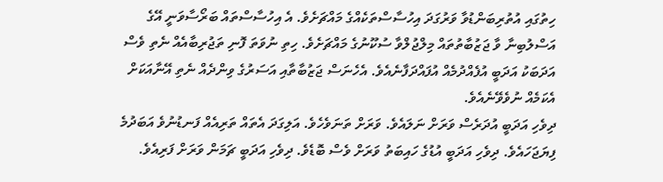ހިތުގައި އުތުރިބަންޑުވާ ވަރުގަދަ އިހުސާސްތަކެއްގެ މައްޗަށެވެ. އެ އިހުސާސްތައް ބަރޯސާވަނީ އޭގެ އަސްލުބިނާ ވާ ޖަޒުބާތުތައް މިލްޖުލްވާ ސުކޫނުގެ މައްޗަށެވެ. ހިތި ނުވަތަ ފޮނި ތަޖުރިބާއެއް ނެތި ވެސް އަދަބަކު އަދަބީ އުފެއްދުމެއް އުފައްދަފާނެއެވެ. އެހެނަސް ޖަޒުބާތާއި އަސަރުގެ ވިންދެއް ނެތި އޭނާއަކަށް އެކަމެއް ނުވެވޭނެއެވެ.
ދިވެހި އަދަބީ އުދަރެސް ވަރަށް ނަލައެވެ. ވަރަށް ތަނަވެހެވެ. އަލިގަދަ އެތައް ތަރިއެއް ފަނޑުނުވެ އަބަދުމެ ފިޔަޖަހައެވެ. ދިވެހި އަދަބީ އުޑުގެ ހައިބަތު ވަރަށް ވެސް ބޮޑެވެ. ދިވެހި އަދަބީ ޗަމަން ވަރަށް ފަރިއެވެ.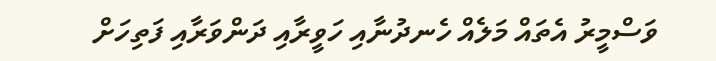ވަސްމީރު އެތައް މަލެއް ހެނދުނާއި ހަވީރާއި ދަންވަރާއި ފަތިހަށް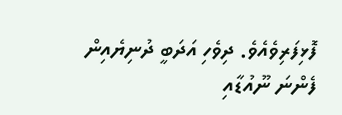ފޮޅިފަރިވެއެވެ. ދިވެހި އަދަބީ ދުނިޔެއިން ފެންނަ ނޫއުޑާއި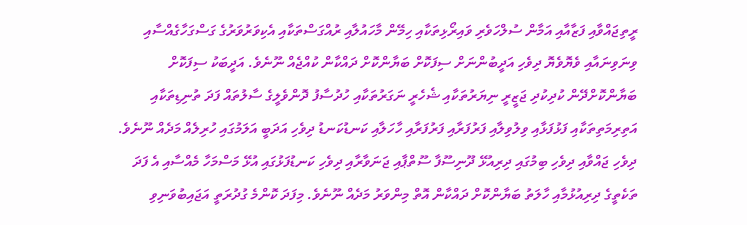ރީތިޖައްވާއި ފަޒާއާއި އަމާން ސުލްހަވެރި ވައިރޯޅިތަކާއި ހިމޭން މާހައުލާއި ރުއްގަސްތަކާއި އެކިވަރުވަރުގެ ގަސްގަހާގެއްސާއި ވިނަވިނައާއި ވެޔޮވެޔޮ ދިވެހި އަދީބުންނަށް ސިފަކޮށް ބަޔާންކޮށް ދައްކާން ކުއްޖެއް ނޫނެވެ. އަދީބަކު ސިފަކޮށް ބަޔާންކޮށްދޭން ކުދިކުދި ޖަޒީރީ ނިޔަރުތަކާއި ޝެހެރީ ނަގަރުތަކާއި ހުދުސާފު ދޮންވެލީގެ ސާލުތައް ފަދަ ތުނިޑިތަކާއި އަތިރިމަތިތަކާއި ފަޅުފަޅާއި ވިލުވިލާއި ފަރުފަރާއި ފަރުފަރާއި ހާހަލާއި ކަނޑުކަނޑު ދިވެހި އަދަބީ އަލަމުގައި ހުރިލެއް މަދެއް ނޫނެވެ. ދިވެހި ޖައްވާއި ދިވެހި ބިމުގައި ދިރިއުޅޭ ދޫނިސޫފާ ސޫތްޕާއި ޖަނަވާރާއި ދިވެހި ކަނޑުފަޅުގައި އުޅޭ މަސްމަހާ މެއްސާއި އެ ފަދަ ތަކެތީގެ ދިރިއުޅުމާއި ހާލަތު ބަޔާންކޮށް ދައްކާން އޮތް މިންވަރު މަދެއް ނޫނެވެ. މިފަދަ ކޮންމެ ގުދުރަތީ އަޖައިބުވަނިވި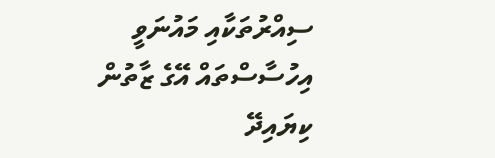ސިއްރުތަކާއި މައުނަވީ އިހުސާސްތައް އޭގެ ޒާތުން ކިޔައިދޭ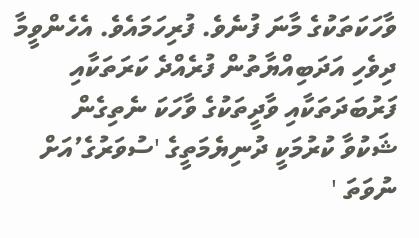ވާހަކަތަކުގެ މާނަ ފުނެވެ. ފުރިހަމައެވެ. އެހެންވީމާ ދިވެހި އަދަބިއްޔާތުން ފުރެއްދެ ކަރަތަކާއި ފަރުބަދަތަކާއި ވާދީތަކުގެ ވާހަކަ ނެތިގެން ޝަކުވާ ކުރުމަކީ ދުނިޔެމަތީގެ 'ސުވަރުގެ’އަށް ނުވަތަ '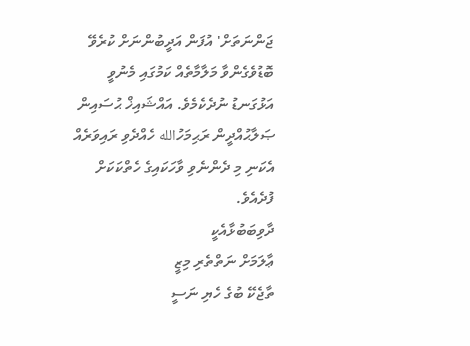ޖަންނަތަށް' އުފަން އަދީބުންނަށް ކުރެވޭ ބޮޑުވެގެންވާ މަލާމާތެއް ކަމުގައި މެނުވީ އަޅުގަނޑު ނުދެކެމެވެ. އައްޝައިޚް ޙުސައިން ޞަލާޙުއްދީން ރަޙިމަހުالله ހެއްދެވި ރައިވަރެއް އެކަނި މި ދެންނެވި ވާހަކައިގެ ހެތްކަކަށް ފުދެއެވެ.
ދާވިބަބުޅާއެކީ
ޢާލަމަށް ނަތްތެރި މިޒީ
ތާޖެކޭ ބުގެ ހެޔި ނަސީ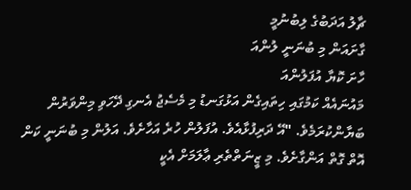ޗާލު އަދަބުގެ ލިބުނުމީ
ގާށައަން މި ބުނަނީ ލުންއަ
ހާށަ ކޮޔާ އުފަލުންއަ
މައުނައެއް ކަމުގައި ހިތައިގެން އަޅުގަނޑު މި މެސެޖު އެނގި ދޭހަވި މިންވަރުން ބަޔާންކުރަމެވެ. "އޭ ދަރިފުޅާއެވެ. އުފަލުން ހުރެ އަހާށެވެ. އަލުން މި ބުނަނީ ކަން އޮތް ގޮތް އަންގާށެވެ. މި ޒީނަތްތެރި ޢާލަމަށް އެކީ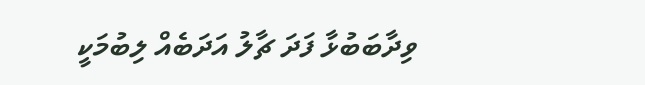ވިދާބަބުޅާ ފަދަ ޗާލު އަދަބެއް ލިބުމަކީ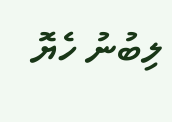ލިބުނު ހެޔޮ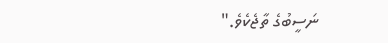ނަސީބުގެ ތާޖެކެވެ."